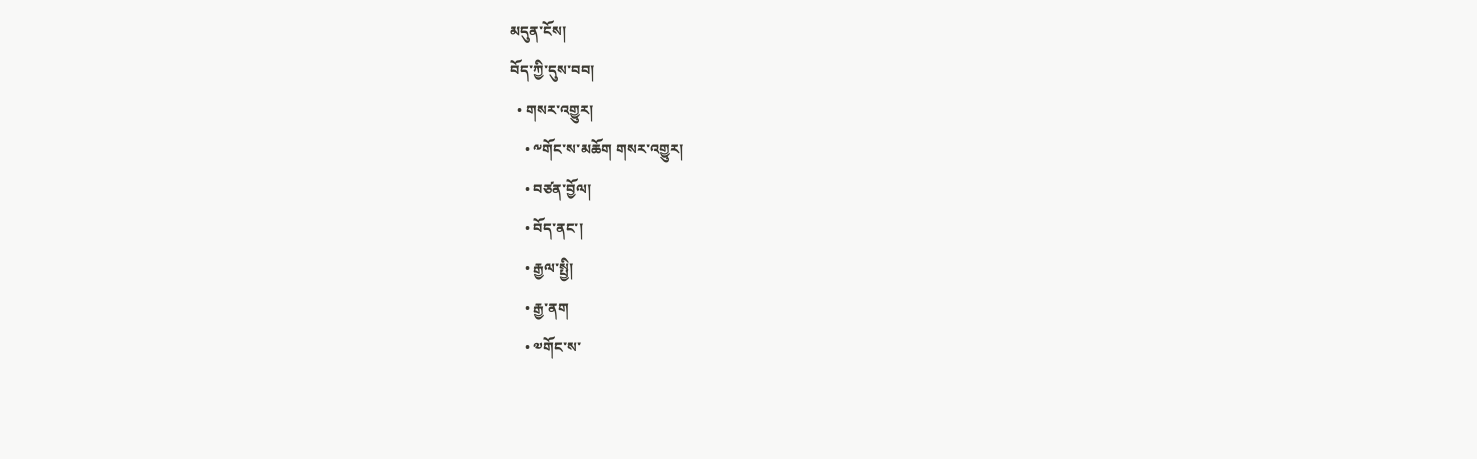མདུན་ངོས།
བོད་ཀྱི་དུས་བབ།
  • གསར་འགྱུར།
    • ༸གོང་ས་མཆོག གསར་འགྱུར།
    • བཙན་བྱོལ།
    • བོད་ནང་།
    • རྒྱལ་སྤྱི།
    • རྒྱ་ནག
    • ༧གོང་ས་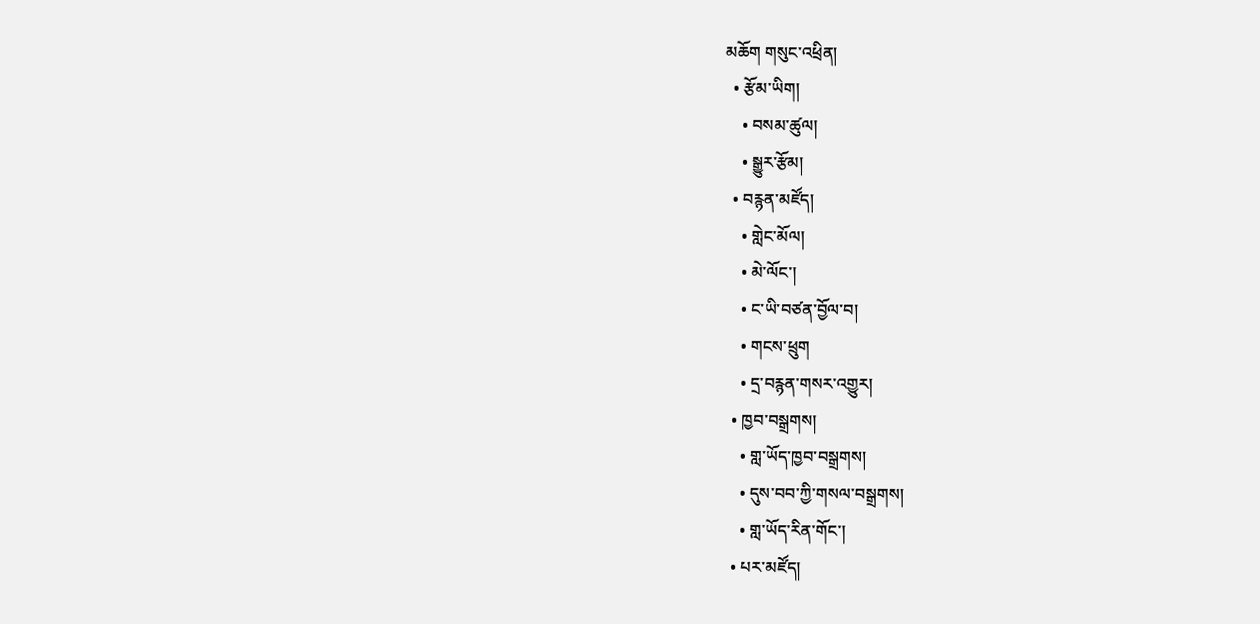མཆོག གསུང་འཕྲིན།
  • རྩོམ་ཡིག།
    • བསམ་ཚུལ།
    • སྒྱུར་རྩོམ།
  • བརྙན་མཛོད།
    • གླེང་མོལ།
    • མེ་ལོང་།
    • ང་ཡི་བཙན་བྱོལ་བ།
    • གངས་ཕྲུག
    • དྲ་བརྙན་གསར་འགྱུར།
  • ཁྱབ་བསྒྲགས།
    • གླ་ཡོད་ཁྱབ་བསྒྲགས།
    • དུས་བབ་ཀྱི་གསལ་བསྒྲགས།
    • གླ་ཡོད་རིན་གོང་།
  • པར་མཛོད།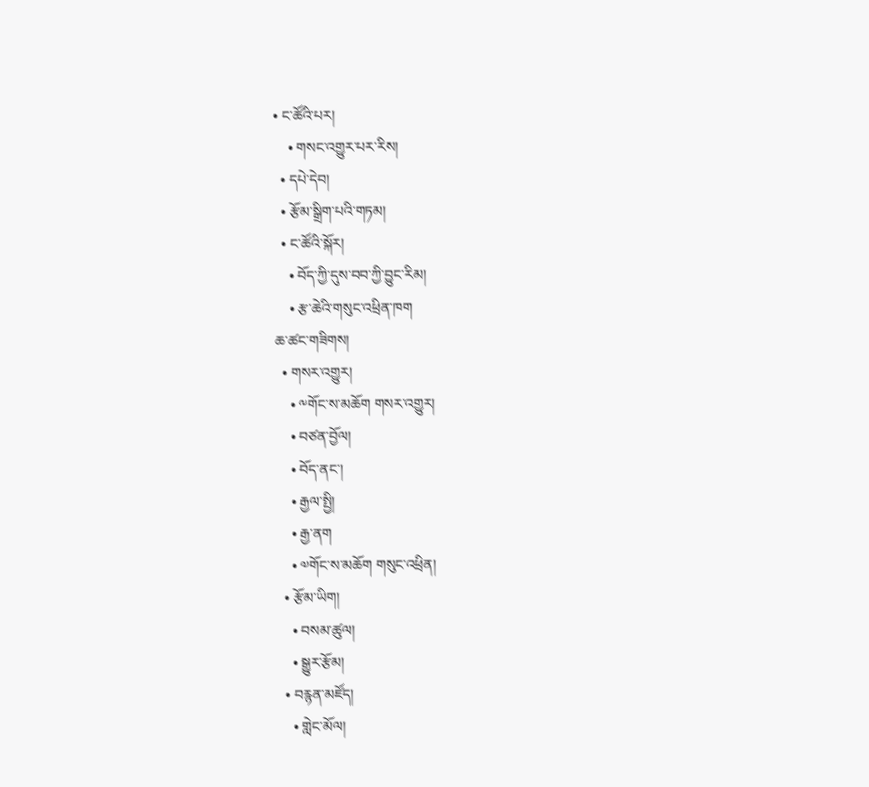• ང་ཚོའི་པར།
    • གསང་འགྱུར་པར་རིས།
  • དཔེ་དེབ།
  • རྩོམ་སྒྲིག་པའི་གཏམ།
  • ང་ཚོའི་སྐོར།
    • བོད་ཀྱི་དུས་བབ་ཀྱི་བྱུང་རིམ།
    • རྩ་ཆེའི་གསུང་འཕྲིན་ཁག
ཆ་ཚང་གཟིགས།
  • གསར་འགྱུར།
    • ༸གོང་ས་མཆོག གསར་འགྱུར།
    • བཙན་བྱོལ།
    • བོད་ནང་།
    • རྒྱལ་སྤྱི།
    • རྒྱ་ནག
    • ༧གོང་ས་མཆོག གསུང་འཕྲིན།
  • རྩོམ་ཡིག།
    • བསམ་ཚུལ།
    • སྒྱུར་རྩོམ།
  • བརྙན་མཛོད།
    • གླེང་མོལ།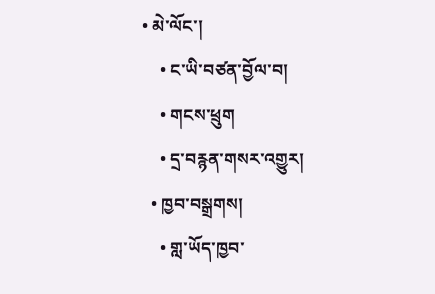• མེ་ལོང་།
    • ང་ཡི་བཙན་བྱོལ་བ།
    • གངས་ཕྲུག
    • དྲ་བརྙན་གསར་འགྱུར།
  • ཁྱབ་བསྒྲགས།
    • གླ་ཡོད་ཁྱབ་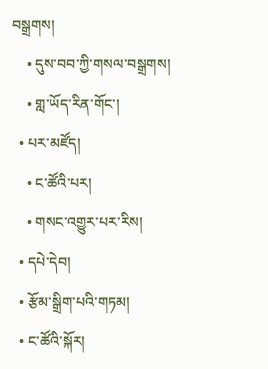བསྒྲགས།
    • དུས་བབ་ཀྱི་གསལ་བསྒྲགས།
    • གླ་ཡོད་རིན་གོང་།
  • པར་མཛོད།
    • ང་ཚོའི་པར།
    • གསང་འགྱུར་པར་རིས།
  • དཔེ་དེབ།
  • རྩོམ་སྒྲིག་པའི་གཏམ།
  • ང་ཚོའི་སྐོར།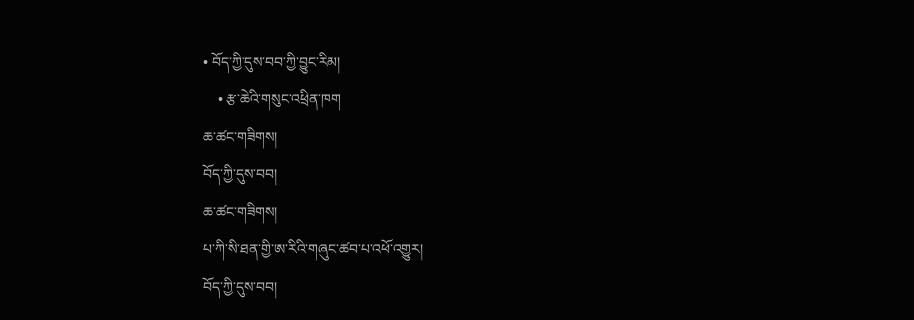• བོད་ཀྱི་དུས་བབ་ཀྱི་བྱུང་རིམ།
    • རྩ་ཆེའི་གསུང་འཕྲིན་ཁག
ཆ་ཚང་གཟིགས།
བོད་ཀྱི་དུས་བབ།
ཆ་ཚང་གཟིགས།
པ་ཀི་སི་ཐན་གྱི་ཨ་རིའི་གཞུང་ཚབ་པ་འཕོ་འགྱུར།
བོད་ཀྱི་དུས་བབ།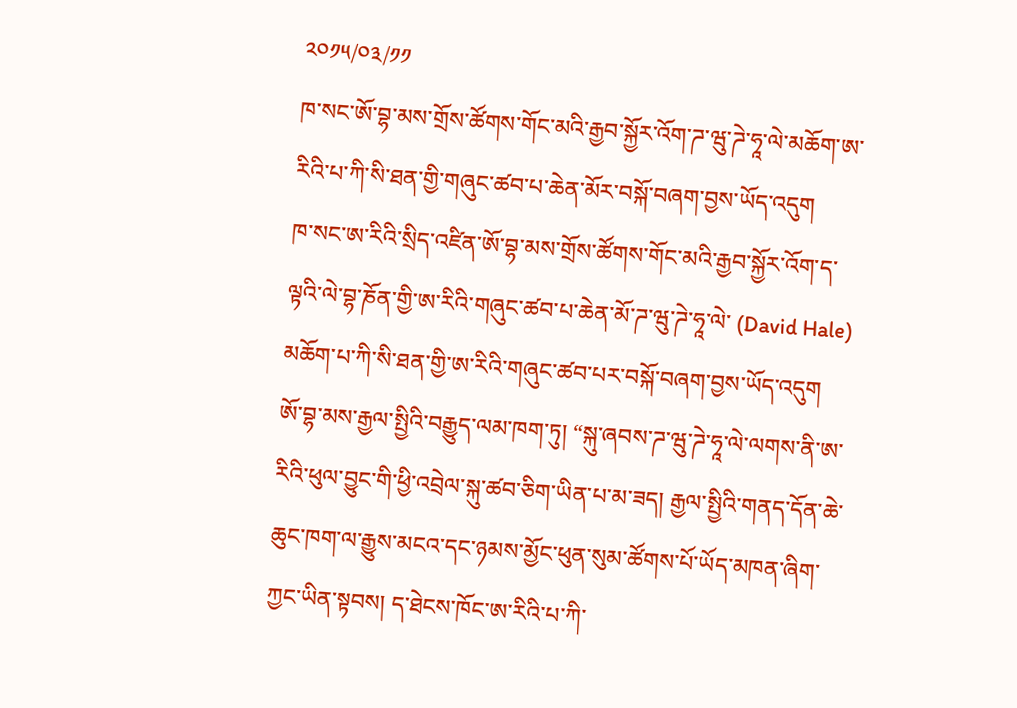༢༠༡༥/༠༣/༡༡
ཁ་སང་ཨོ་བྷ་མས་གྲོས་ཚོགས་གོང་མའི་རྒྱབ་སྐྱོར་འོག་ཌ་ཝུ་ཌེ་ཧཱ་ལེ་མཆོག་ཨ་རིའི་པ་ཀི་སི་ཐན་གྱི་གཞུང་ཚབ་པ་ཆེན་མོར་བསྐོ་བཞག་བྱས་ཡོད་འདུག
ཁ་སང་ཨ་རིའི་སྲིད་འཛིན་ཨོ་བྷ་མས་གྲོས་ཚོགས་གོང་མའི་རྒྱབ་སྐྱོར་འོག་ད་ལྟའི་ལེ་བྷ་ཎོན་གྱི་ཨ་རིའི་གཞུང་ཚབ་པ་ཆེན་མོ་ཌ་ཝུ་ཌེ་ཧཱ་ལེ་ (David Hale) མཆོག་པ་ཀི་སི་ཐན་གྱི་ཨ་རིའི་གཞུང་ཚབ་པར་བསྐོ་བཞག་བྱས་ཡོད་འདུག
ཨོ་བྷ་མས་རྒྱལ་སྤྱིའི་བརྒྱུད་ལམ་ཁག་ཏུ། “སྐུ་ཞབས་ཌ་ཝུ་ཌེ་ཧཱ་ལེ་ལགས་ནི་ཨ་རིའི་ཕུལ་བྱུང་གི་ཕྱི་འབྲེལ་སྐུ་ཚབ་ཅིག་ཡིན་པ་མ་ཟད། རྒྱལ་སྤྱིའི་གནད་དོན་ཆེ་ཆུང་ཁག་ལ་རྒྱུས་མངའ་དང་ཉམས་མྱོང་ཕུན་སུམ་ཚོགས་པོ་ཡོད་མཁན་ཞིག་ཀྱང་ཡིན་སྟབས། ད་ཐེངས་ཁོང་ཨ་རིའི་པ་ཀི་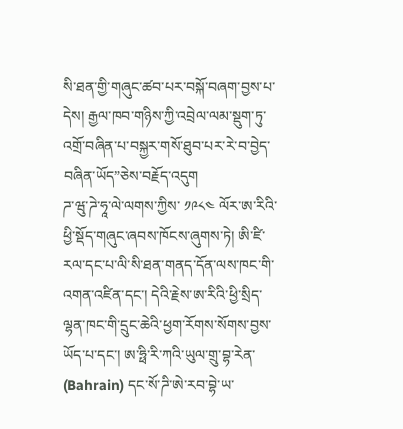སི་ཐན་གྱི་གཞུང་ཚབ་པར་བསྐོ་བཞག་བྱས་པ་དེས། རྒྱལ་ཁབ་གཉིས་ཀྱི་འབྲེལ་ལམ་སྡུག་ཏུ་འགྲོ་བཞིན་པ་བསྐྱར་གསོ་ཐུབ་པར་རེ་བ་བྱེད་བཞིན་ཡོད”ཅེས་བརྗོད་འདུག
ཌ་ཝུ་ཌེ་ཧཱ་ལེ་ལགས་ཀྱིས་ ༡༩༨༤ ལོར་ཨ་རིའི་ཕྱི་སྡོད་གཞུང་ཞབས་ཁོངས་ཞུགས་ཏེ། ཨི་ཛི་རལ་དང་པ་ལི་སི་ཐན་གནད་དོན་ལས་ཁང་གི་འགན་འཛིན་དང་། དེའི་རྗེས་ཨ་རིའི་ཕྱི་སྲིད་ལྷན་ཁང་གི་དྲུང་ཆེའི་ཕྱག་རོགས་སོགས་བྱས་ཡོད་པ་དང་། ཨ་ཧྥི་རི་ཀའི་ཡུལ་གྲུ་བྷ་རེན་ (Bahrain) དང་སོ་ཌི་ཨེ་རབ་བྷེ་ཡ་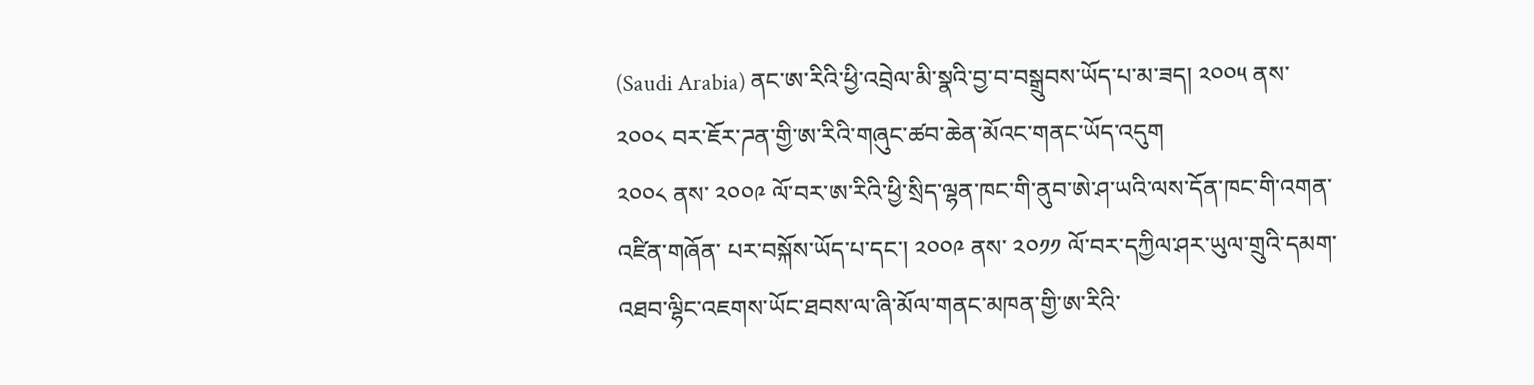(Saudi Arabia) ནང་ཨ་རིའི་ཕྱི་འབྲེལ་མི་སྣའི་བྱ་བ་བསྒྲུབས་ཡོད་པ་མ་ཟད། ༢༠༠༥ ནས་ ༢༠༠༨ བར་ཇོར་ཌན་གྱི་ཨ་རིའི་གཞུང་ཚབ་ཆེན་མོའང་གནང་ཡོད་འདུག
༢༠༠༨ ནས་ ༢༠༠༩ ལོ་བར་ཨ་རིའི་ཕྱི་སྲིད་ལྷན་ཁང་གི་ནུབ་ཨེ་ཤ་ཡའི་ལས་དོན་ཁང་གི་འགན་འཛིན་གཞོན་ པར་བསྐོས་ཡོད་པ་དང་། ༢༠༠༩ ནས་ ༢༠༡༡ ལོ་བར་དཀྱིལ་ཤར་ཡུལ་གྲུའི་དམག་འཐབ་ལྷིང་འཇགས་ཡོང་ཐབས་ལ་ཞི་མོལ་གནང་མཁན་གྱི་ཨ་རིའི་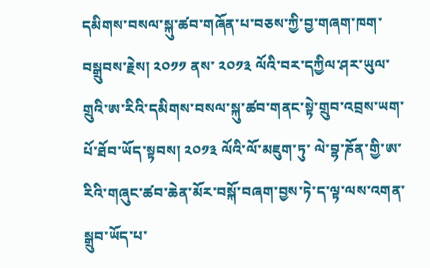དམིགས་བསལ་སྐུ་ཚབ་གཞོན་པ་བཅས་ཀྱི་བྱ་གཞག་ཁག་བསྒྲུབས་རྗེས། ༢༠༡༡ ནས་ ༢༠༡༣ ལོའི་བར་དཀྱིལ་ཤར་ཡུལ་གྲུའི་ཨ་རིའི་དམིགས་བསལ་སྐུ་ཚབ་གནང་སྟེ་གྲུབ་འབྲས་ཡག་པོ་ཐོབ་ཡོད་སྟབས། ༢༠༡༣ ལོའི་ལོ་མཇུག་ཏུ་ ལེ་བྷ་ཎོན་གྱི་ཨ་རིའི་གཞུང་ཚབ་ཆེན་མོར་བསྐོ་བཞག་བྱས་ཏེ་ད་ལྟ་ལས་འགན་སྒྲུབ་ཡོད་པ་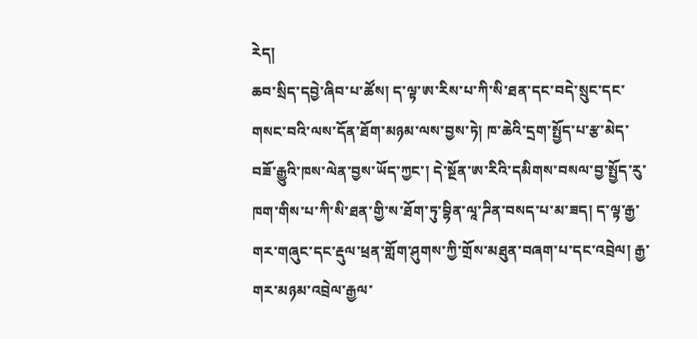རེད།
ཆབ་སྲིད་དབྱེ་ཞིབ་པ་ཚོས། ད་ལྟ་ཨ་རིས་པ་ཀི་སི་ཐན་དང་བདེ་སྲུང་དང་གསང་བའི་ལས་དོན་ཐོག་མཉམ་ལས་བྱས་ཏེ། ཁ་ཆེའི་དྲག་སྤྱོད་པ་རྩ་མེད་བཟོ་རྒྱུའི་ཁས་ལེན་བྱས་ཡོད་ཀྱང་། དེ་སྔོན་ཨ་རིའི་དམིགས་བསལ་བྱ་སྤྱོད་རུ་ཁག་གིས་པ་ཀི་སི་ཐན་གྱི་ས་ཐོག་ཏུ་བྷིན་ལཱ་ཌིན་བསད་པ་མ་ཟད། ད་ལྟ་རྒྱ་གར་གཞུང་དང་རྡུལ་ཕྲན་གློག་ཤུགས་ཀྱི་གྲོས་མཐུན་བཞག་པ་དང་འབྲེལ། རྒྱ་གར་མཉམ་འབྲེལ་རྒྱལ་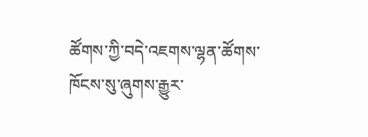ཚོགས་ཀྱི་བདེ་འཇགས་ལྷན་ཚོགས་ཁོངས་སུ་ཞུགས་རྒྱུར་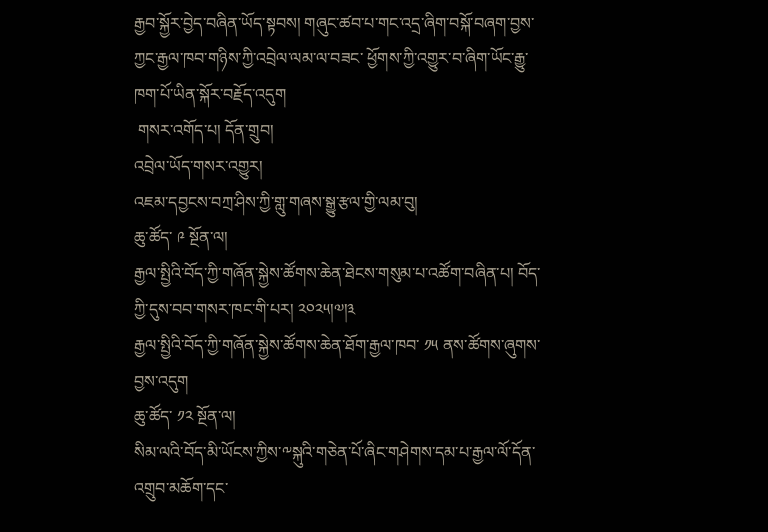རྒྱབ་སྐྱོར་བྱེད་བཞིན་ཡོད་སྟབས། གཞུང་ཚབ་པ་གང་འདྲ་ཞིག་བསྐོ་བཞག་བྱས་ཀྱང་རྒྱལ་ཁབ་གཉིས་ཀྱི་འབྲེལ་ལམ་ལ་བཟང་ ཕྱོགས་ཀྱི་འགྱུར་བ་ཞིག་ཡོང་རྒྱུ་ཁག་པོ་ཡིན་སྐོར་བརྗོད་འདུག
 གསར་འགོད་པ། དོན་གྲུབ།
འབྲེལ་ཡོད་གསར་འགྱུར།
འཇམ་དབྱངས་བཀྲ་ཤིས་ཀྱི་གླུ་གཞས་སྒྱུ་རྩལ་གྱི་ལམ་བུ།
ཆུ་ཚོད་ ༩ སྔོན་ལ།
རྒྱལ་སྤྱིའི་བོད་ཀྱི་གཞོན་སྐྱེས་ཚོགས་ཆེན་ཐེངས་གསུམ་པ་འཚོག་བཞིན་པ། བོད་ཀྱི་དུས་བབ་གསར་ཁང་གི་པར། ༢༠༢༥།༧།༣
རྒྱལ་སྤྱིའི་བོད་ཀྱི་གཞོན་སྐྱེས་ཚོགས་ཆེན་ཐོག་རྒྱལ་ཁབ་ ༡༥ ནས་ཚོགས་ཞུགས་བྱས་འདུག
ཆུ་ཚོད་ ༡༢ སྔོན་ལ།
སིམ་ལའི་བོད་མི་ཡོངས་ཀྱིས་༸སྐུའི་གཅེན་པོ་ཞིང་གཤེགས་དམ་པ་རྒྱལ་ལོ་དོན་འགྲུབ་མཆོག་དང་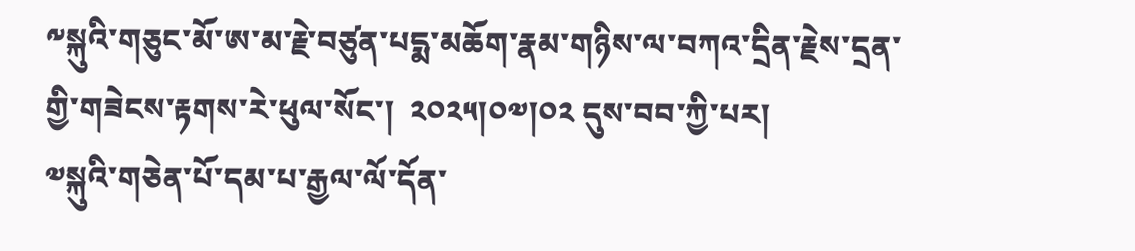༸སྐུའི་གཅུང་མོ་ཨ་མ་རྗེ་བཙུན་པདྨ་མཆོག་རྣམ་གཉིས་ལ་བཀའ་དྲིན་རྗེས་དྲན་གྱི་གཟེངས་རྟགས་རེ་ཕུལ་སོང་།  ༢༠༢༥།༠༧།༠༢ དུས་བབ་ཀྱི་པར།
༧སྐུའི་གཅེན་པོ་དམ་པ་རྒྱལ་ལོ་དོན་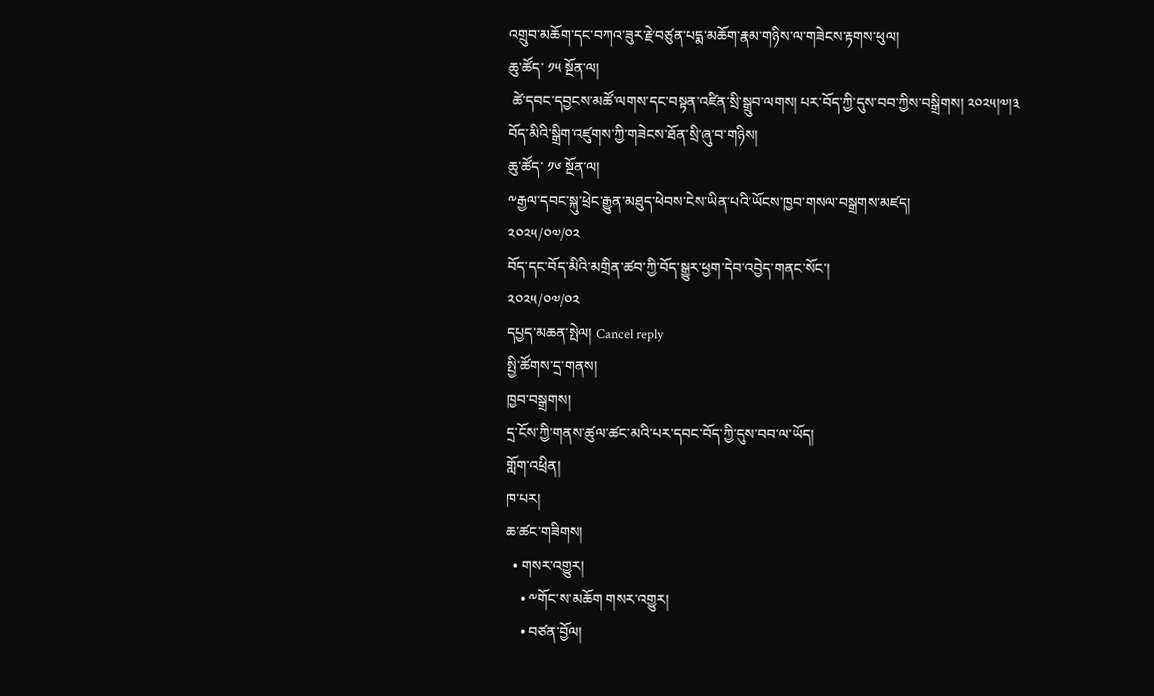འགྲུབ་མཆོག་དང་བཀའ་ཟུར་རྗེ་བཙུན་པདྨ་མཆོག་རྣམ་གཉིས་ལ་གཟེངས་རྟགས་ཕུལ།
ཆུ་ཚོད་ ༡༥ སྔོན་ལ།
 ཚེ་དབང་དབྱངས་མཚོ་ལགས་དང་བསྟན་འཛིན་སྲི་སྒྲུབ་ལགས། པར་བོད་ཀྱི་དུས་བབ་ཀྱིས་བསྒྲིགས། ༢༠༢༥།༧།༣
བོད་མིའི་སྒྲིག་འཛུགས་ཀྱི་གཟེངས་ཐོན་སྲི་ཞུ་བ་གཉིས།
ཆུ་ཚོད་ ༡༦ སྔོན་ལ།
༸རྒྱལ་དབང་སྐུ་ཕྲེང་རྒྱུན་མཐུད་ཕེབས་ངེས་ཡིན་པའི་ཡོངས་ཁྱབ་གསལ་བསྒྲགས་མཛད།
༢༠༢༥/༠༧/༠༢
བོད་དང་བོད་མིའི་མགྲིན་ཚབ་ཀྱི་བོད་སྒྱུར་ཕྱག་དེབ་འབྱེད་གནང་སོང་།
༢༠༢༥/༠༧/༠༢
དཔྱད་མཆན་སྤེལ། Cancel reply
སྤྱི་ཚོགས་དྲ་གནས།
ཁྱབ་བསྒྲགས།
དྲ་ངོས་ཀྱི་གནས་ཚུལ་ཚང་མའི་པར་དབང་བོད་ཀྱི་དུས་བབ་ལ་ཡོད།
གློག་འཕྲིན།
ཁ་པར།
ཆ་ཚང་གཟིགས།
  • གསར་འགྱུར།
    • ༸གོང་ས་མཆོག གསར་འགྱུར།
    • བཙན་བྱོལ།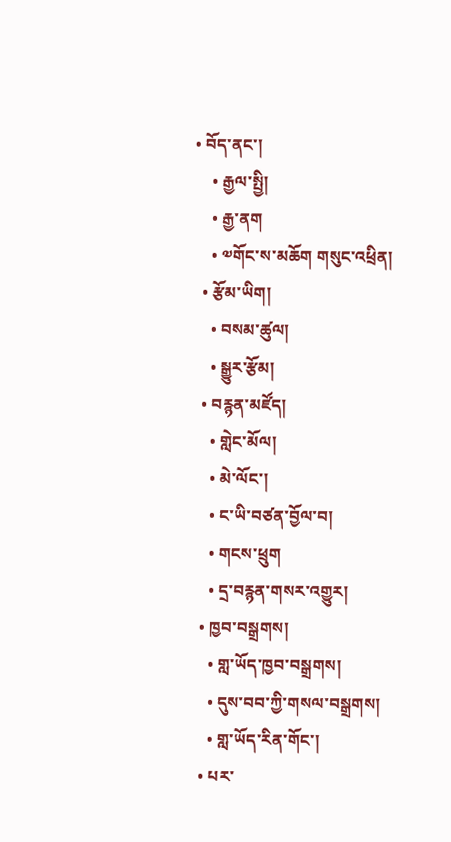• བོད་ནང་།
    • རྒྱལ་སྤྱི།
    • རྒྱ་ནག
    • ༧གོང་ས་མཆོག གསུང་འཕྲིན།
  • རྩོམ་ཡིག།
    • བསམ་ཚུལ།
    • སྒྱུར་རྩོམ།
  • བརྙན་མཛོད།
    • གླེང་མོལ།
    • མེ་ལོང་།
    • ང་ཡི་བཙན་བྱོལ་བ།
    • གངས་ཕྲུག
    • དྲ་བརྙན་གསར་འགྱུར།
  • ཁྱབ་བསྒྲགས།
    • གླ་ཡོད་ཁྱབ་བསྒྲགས།
    • དུས་བབ་ཀྱི་གསལ་བསྒྲགས།
    • གླ་ཡོད་རིན་གོང་།
  • པར་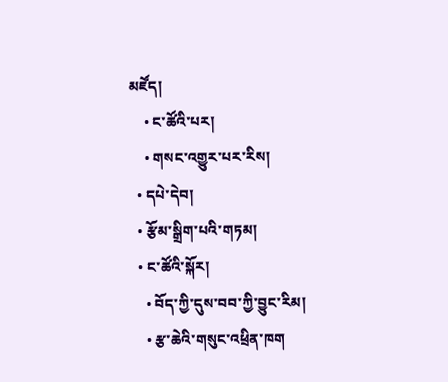མཛོད།
    • ང་ཚོའི་པར།
    • གསང་འགྱུར་པར་རིས།
  • དཔེ་དེབ།
  • རྩོམ་སྒྲིག་པའི་གཏམ།
  • ང་ཚོའི་སྐོར།
    • བོད་ཀྱི་དུས་བབ་ཀྱི་བྱུང་རིམ།
    • རྩ་ཆེའི་གསུང་འཕྲིན་ཁག